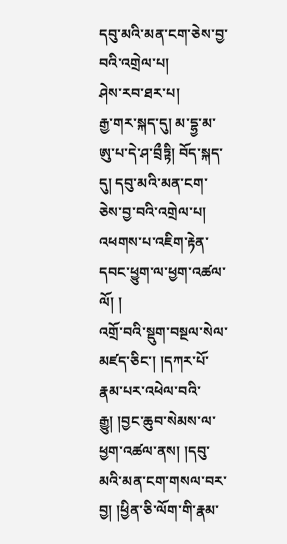དབུ་མའི་མན་ངག་ཅེས་བྱ་བའི་འགྲེལ་པ།
ཤེས་རབ་ཐར་པ།
རྒྱ་གར་སྐད་དུ། མ་དྷྱ་མ་ཨུ་པ་དེ་ཤ་བྲྀཏྟི། བོད་སྐད་དུ། དབུ་མའི་མན་ངག་ཅེས་བྱ་བའི་འགྲེལ་པ། འཕགས་པ་འཇིག་རྟེན་དབང་ཕྱུག་ལ་ཕྱག་འཚལ་ལོ། །
འགྲོ་བའི་སྡུག་བསྔལ་སེལ་མཛད་ཅིང་། །དཀར་པོ་རྣམ་པར་འཕེལ་བའི་རྒྱུ། །བྱང་ཆུབ་སེམས་ལ་ཕྱག་འཚལ་ནས། །དབུ་མའི་མན་ངག་གསལ་བར་བྱ། །ཕྱིན་ཅི་ལོག་གི་རྣམ་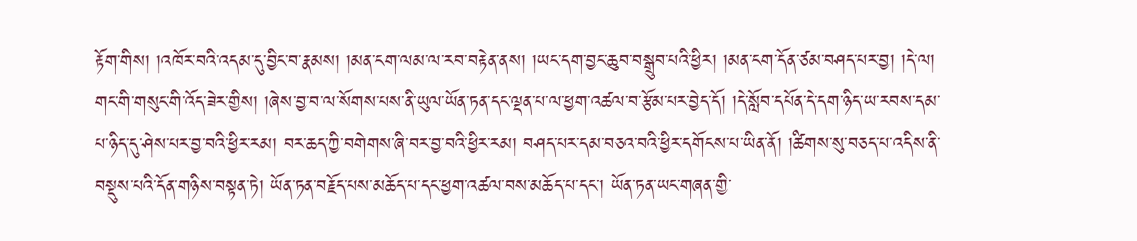རྟོག་གིས། །འཁོར་བའི་འདམ་དུ་བྱིང་བ་རྣམས། །མན་ངག་ལམ་ལ་རབ་བརྟེན་ནས། །ཡང་དག་བྱང་ཆུབ་བསྒྲུབ་པའི་ཕྱིར། །མན་ངག་དོན་ཙམ་བཤད་པར་བྱ། །དེ་ལ། གང་གི་གསུང་གི་འོད་ཟེར་གྱིས། །ཞེས་བྱ་བ་ལ་སོགས་པས་ནི་ཡུལ་ཡོན་ཏན་དང་ལྡན་པ་ལ་ཕྱག་འཚལ་བ་རྩོམ་པར་བྱེད་དོ། །དེ་སློབ་དཔོན་དེ་དག་ཉིད་ཡ་རབས་དམ་པ་ཉིད་དུ་ཤེས་པར་བྱ་བའི་ཕྱིར་རམ། བར་ཆད་ཀྱི་བགེགས་ཞི་བར་བྱ་བའི་ཕྱིར་རམ། བཤད་པར་དམ་བཅའ་བའི་ཕྱིར་དགོངས་པ་ཡིན་ནོ། །ཚིགས་སུ་བཅད་པ་འདིས་ནི་བསྡུས་པའི་དོན་གཉིས་བསྟན་ཏེ། ཡོན་ཏན་བརྗོད་པས་མཆོད་པ་དང་ཕྱག་འཚལ་བས་མཆོད་པ་དང་། ཡོན་ཏན་ཡང་གཞན་གྱི་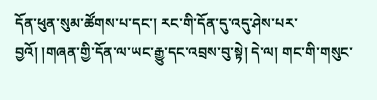དོན་ཕུན་སུམ་ཚོགས་པ་དང་། རང་གི་དོན་དུ་འདུ་ཤེས་པར་བྱའོ། །གཞན་གྱི་དོན་ལ་ཡང་རྒྱུ་དང་འབྲས་བུ་སྟེ། དེ་ལ། གང་གི་གསུང་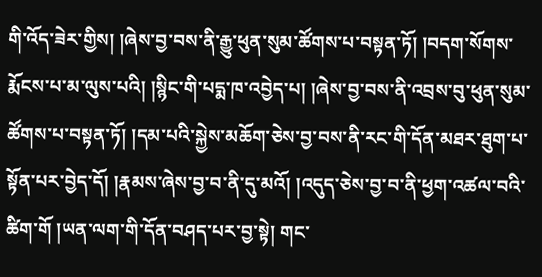གི་འོད་ཟེར་གྱིས། །ཞེས་བྱ་བས་ནི་རྒྱུ་ཕུན་སུམ་ཚོགས་པ་བསྟན་ཏོ། །བདག་སོགས་རྨོངས་པ་མ་ལུས་པའི། །སྙིང་གི་པདྨ་ཁ་འབྱེད་པ། །ཞེས་བྱ་བས་ནི་འབྲས་བུ་ཕུན་སུམ་ཚོགས་པ་བསྟན་ཏོ། །དམ་པའི་སྐྱེས་མཆོག་ཅེས་བྱ་བས་ནི་རང་གི་དོན་མཐར་ཐུག་པ་སྟོན་པར་བྱེད་དོ། །རྣམས་ཞེས་བྱ་བ་ནི་དུ་མའོ། །འདུད་ཅེས་བྱ་བ་ནི་ཕྱག་འཚལ་བའི་ཚིག་གོ །ཡན་ལག་གི་དོན་བཤད་པར་བྱ་སྟེ། གང་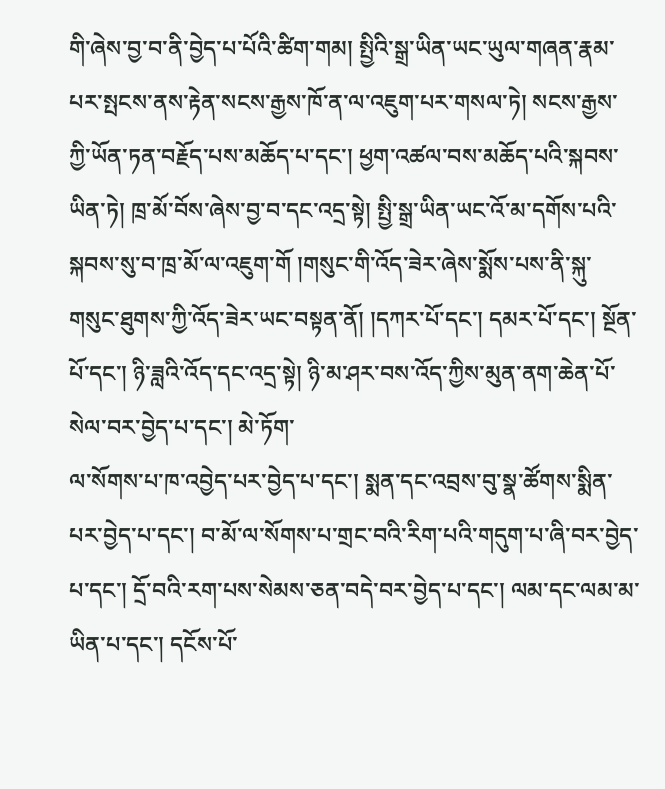གི་ཞེས་བྱ་བ་ནི་བྱེད་པ་པོའི་ཚིག་གམ། སྤྱིའི་སྒྲ་ཡིན་ཡང་ཡུལ་གཞན་རྣམ་པར་སྤངས་ནས་རྟེན་སངས་རྒྱས་ཁོ་ན་ལ་འཇུག་པར་གསལ་ཏེ། སངས་རྒྱས་ཀྱི་ཡོན་ཏན་བརྗོད་པས་མཆོད་པ་དང་། ཕྱག་འཚལ་བས་མཆོད་པའི་སྐབས་ཡིན་ཏེ། ཁྲ་མོ་བོས་ཞེས་བྱ་བ་དང་འདྲ་སྟེ། སྤྱི་སྒྲ་ཡིན་ཡང་འོ་མ་དགོས་པའི་སྐབས་སུ་བ་ཁྲ་མོ་ལ་འཇུག་གོ །གསུང་གི་འོད་ཟེར་ཞེས་སྨོས་པས་ནི་སྐུ་གསུང་ཐུགས་ཀྱི་འོད་ཟེར་ཡང་བསྟན་ནོ། །དཀར་པོ་དང་། དམར་པོ་དང་། སྔོན་པོ་དང་། ཉི་ཟླའི་འོད་དང་འདྲ་སྟེ། ཉི་མ་ཤར་བས་འོད་ཀྱིས་མུན་ནག་ཆེན་པོ་སེལ་བར་བྱེད་པ་དང་། མེ་ཏོག་
ལ་སོགས་པ་ཁ་འབྱེད་པར་བྱེད་པ་དང་། སྨན་དང་འབྲས་བུ་སྣ་ཚོགས་སྨིན་པར་བྱེད་པ་དང་། བ་མོ་ལ་སོགས་པ་གྲང་བའི་རིག་པའི་གདུག་པ་ཞི་བར་བྱེད་པ་དང་། དྲོ་བའི་རག་པས་སེམས་ཅན་བདེ་བར་བྱེད་པ་དང་། ལམ་དང་ལམ་མ་ཡིན་པ་དང་། དངོས་པོ་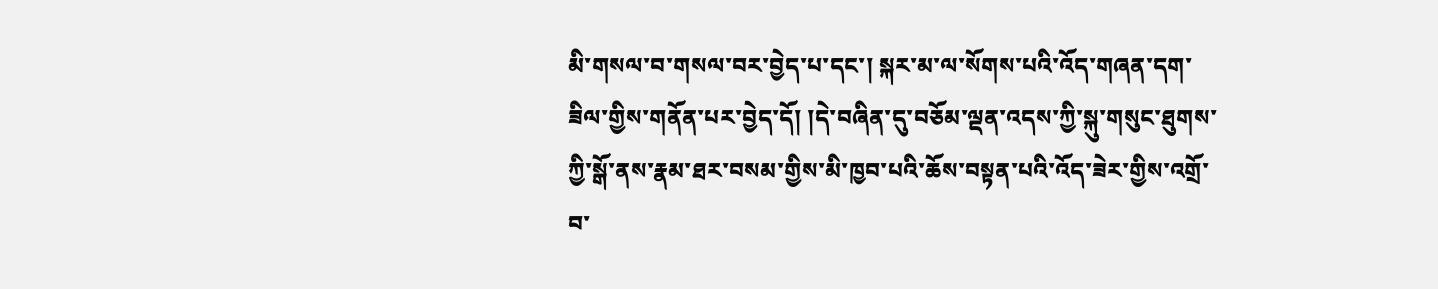མི་གསལ་བ་གསལ་བར་བྱེད་པ་དང་། སྐར་མ་ལ་སོགས་པའི་འོད་གཞན་དག་ཟིལ་གྱིས་གནོན་པར་བྱེད་དོ། །དེ་བཞིན་དུ་བཅོམ་ལྡན་འདས་ཀྱི་སྐུ་གསུང་ཐུགས་ཀྱི་སྒོ་ནས་རྣམ་ཐར་བསམ་གྱིས་མི་ཁྱབ་པའི་ཆོས་བསྟན་པའི་འོད་ཟེར་གྱིས་འགྲོ་བ་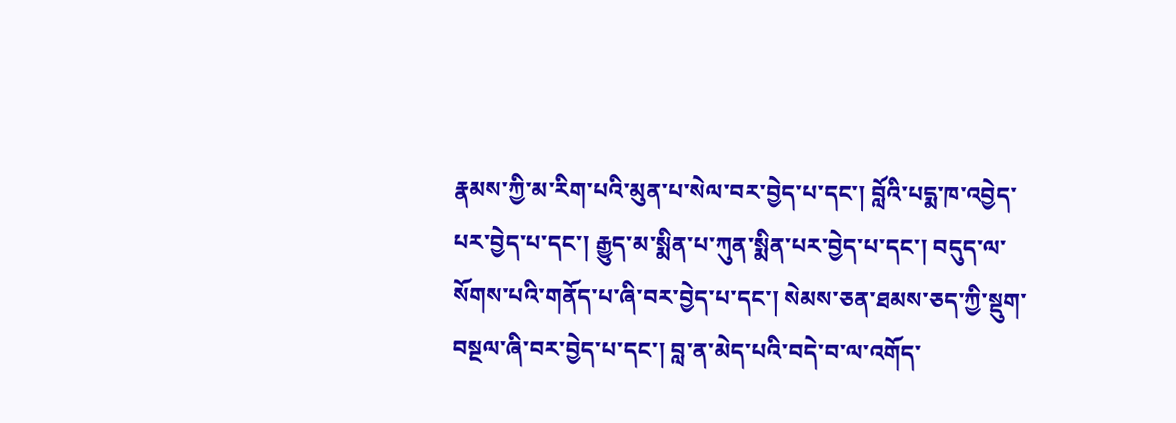རྣམས་ཀྱི་མ་རིག་པའི་མུན་པ་སེལ་བར་བྱེད་པ་དང་། བློའི་པདྨ་ཁ་འབྱེད་པར་བྱེད་པ་དང་། རྒྱུད་མ་སྨིན་པ་ཀུན་སྨིན་པར་བྱེད་པ་དང་། བདུད་ལ་སོགས་པའི་གནོད་པ་ཞི་བར་བྱེད་པ་དང་། སེམས་ཅན་ཐམས་ཅད་ཀྱི་སྡུག་བསྔལ་ཞི་བར་བྱེད་པ་དང་། བླ་ན་མེད་པའི་བདེ་བ་ལ་འགོད་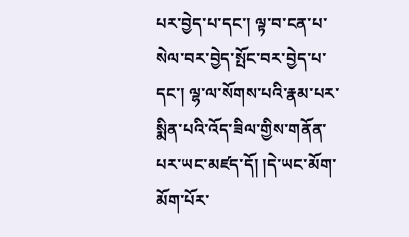པར་བྱེད་པ་དང་། ལྟ་བ་ངན་པ་སེལ་བར་བྱེད་སྤོང་བར་བྱེད་པ་དང་། ལྷ་ལ་སོགས་པའི་རྣམ་པར་སྨིན་པའི་འོད་ཟིལ་གྱིས་གནོན་པར་ཡང་མཛད་དོ། །དེ་ཡང་མོག་མོག་པོར་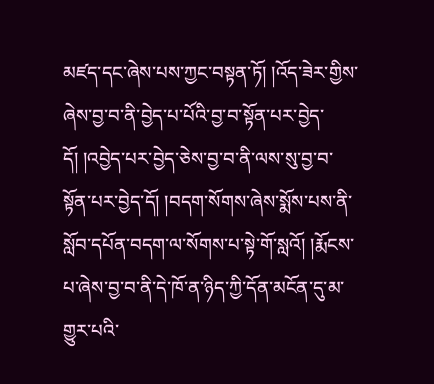མཛད་དང་ཞེས་པས་ཀྱང་བསྟན་ཏོ། །འོད་ཟེར་གྱིས་ཞེས་བྱ་བ་ནི་བྱེད་པ་པོའི་བྱ་བ་སྟོན་པར་བྱེད་དོ། །འབྱེད་པར་བྱེད་ཅེས་བྱ་བ་ནི་ལས་སུ་བྱ་བ་སྟོན་པར་བྱེད་དོ། །བདག་སོགས་ཞེས་སྨོས་པས་ནི་སློབ་དཔོན་བདག་ལ་སོགས་པ་སྟེ་གོ་སླའོ། །རྨོངས་པ་ཞེས་བྱ་བ་ནི་དེ་ཁོ་ན་ཉིད་ཀྱི་དོན་མངོན་དུ་མ་གྱུར་པའི་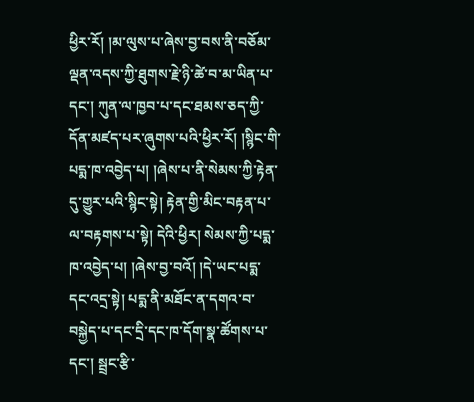ཕྱིར་རོ། །མ་ལུས་པ་ཞེས་བྱ་བས་ནི་བཅོམ་ལྡན་འདས་ཀྱི་ཐུགས་རྗེ་ཉི་ཚེ་བ་མ་ཡིན་པ་དང་། ཀུན་ལ་ཁྱབ་པ་དང་ཐམས་ཅད་ཀྱི་དོན་མཛད་པར་ཞུགས་པའི་ཕྱིར་རོ། །སྙིང་གི་པདྨ་ཁ་འབྱེད་པ། །ཞེས་པ་ནི་སེམས་ཀྱི་རྟེན་དུ་གྱུར་པའི་སྙིང་སྟེ། རྟེན་གྱི་མིང་བརྟན་པ་ལ་བརྟགས་པ་སྟེ། དེའི་ཕྱིར། སེམས་ཀྱི་པདྨ་ཁ་འབྱེད་པ། །ཞེས་བྱ་བའོ། །དེ་ཡང་པདྨ་དང་འདྲ་སྟེ། པདྨ་ནི་མཐོང་ན་དགའ་བ་བསྐྱེད་པ་དང་དྲི་དང་ཁ་དོག་སྣ་ཚོགས་པ་དང་། སྦྲང་རྩི་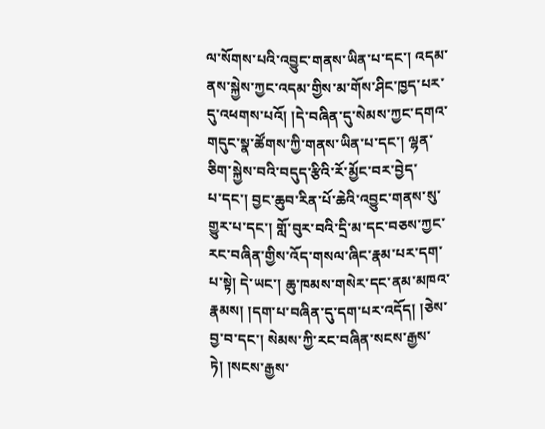ལ་སོགས་པའི་འབྱུང་གནས་ཡིན་པ་དང་། འདམ་ནས་སྐྱེས་ཀྱང་འདམ་གྱིས་མ་གོས་ཤིང་ཁྱད་པར་དུ་འཕགས་པའོ། །དེ་བཞིན་དུ་སེམས་ཀྱང་དགའ་གདུང་སྣ་ཚོགས་ཀྱི་གནས་ཡིན་པ་དང་། ལྷན་ཅིག་སྐྱེས་བའི་བདུད་རྩིའི་རོ་མྱོང་བར་བྱེད་
པ་དང་། བྱང་ཆུབ་རིན་པོ་ཆེའི་འབྱུང་གནས་སུ་གྱུར་པ་དང་། གློ་བུར་བའི་དྲི་མ་དང་བཅས་ཀྱང་རང་བཞིན་གྱིས་འོད་གསལ་ཞིང་རྣམ་པར་དག་པ་སྟེ། དེ་ཡང་། ཆུ་ཁམས་གསེར་དང་ནམ་མཁའ་རྣམས། །དག་པ་བཞིན་དུ་དག་པར་འདོད། །ཅེས་བྱ་བ་དང་། སེམས་ཀྱི་རང་བཞིན་སངས་རྒྱས་ཏེ། །སངས་རྒྱས་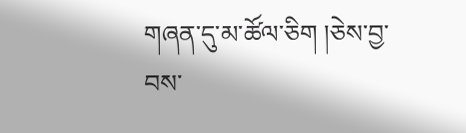གཞན་དུ་མ་ཚོལ་ཅིག །ཅེས་བྱ་བས་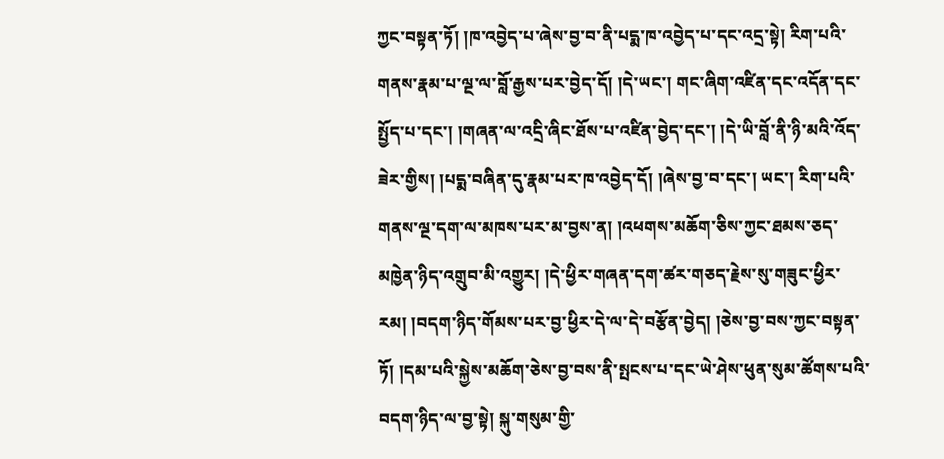ཀྱང་བསྟན་ཏོ། །ཁ་འབྱེད་པ་ཞེས་བྱ་བ་ནི་པདྨ་ཁ་འབྱེད་པ་དང་འདྲ་སྟེ། རིག་པའི་གནས་རྣམ་པ་ལྔ་ལ་བློ་རྒྱས་པར་བྱེད་དོ། །དེ་ཡང་། གང་ཞིག་འཛིན་དང་འདོན་དང་སྤྱོད་པ་དང་། །གཞན་ལ་འདྲི་ཞིང་ཐོས་པ་འཛིན་བྱེད་དང་། །དེ་ཡི་བློ་ནི་ཉི་མའི་འོད་ཟེར་གྱིས། །པདྨ་བཞིན་དུ་རྣམ་པར་ཁ་འབྱེད་དོ། །ཞེས་བྱ་བ་དང་། ཡང་། རིག་པའི་གནས་ལྔ་དག་ལ་མཁས་པར་མ་བྱས་ན། །འཕགས་མཆོག་ཅིས་ཀྱང་ཐམས་ཅད་མཁྱེན་ཉིད་འགྲུབ་མི་འགྱུར། །དེ་ཕྱིར་གཞན་དག་ཚར་གཅད་རྗེས་སུ་གཟུང་ཕྱིར་རམ། །བདག་ཉིད་གོམས་པར་བྱ་ཕྱིར་དེ་ལ་དེ་བརྩོན་བྱེད། །ཅེས་བྱ་བས་ཀྱང་བསྟན་ཏོ། །དམ་པའི་སྐྱེས་མཆོག་ཅེས་བྱ་བས་ནི་སྤངས་པ་དང་ཡེ་ཤེས་ཕུན་སུམ་ཚོགས་པའི་བདག་ཉིད་ལ་བྱ་སྟེ། སྐུ་གསུམ་གྱི་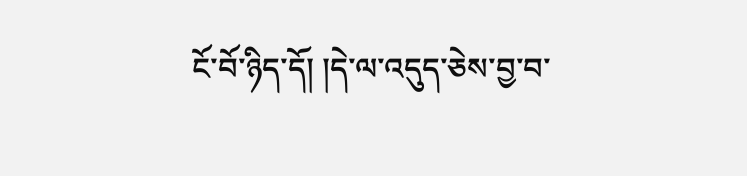ངོ་བོ་ཉིད་དོ། །དེ་ལ་འདུད་ཅེས་བྱ་བ་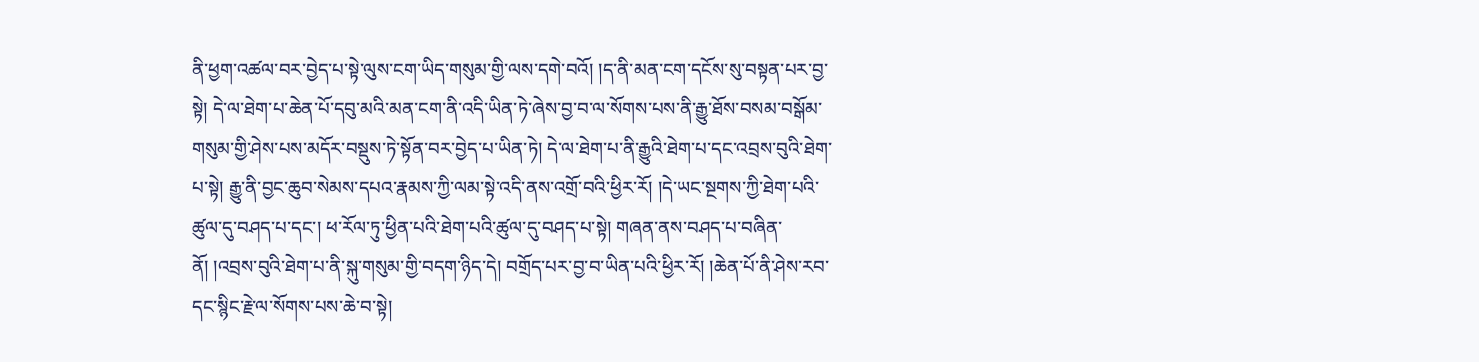ནི་ཕྱག་འཚལ་བར་བྱེད་པ་སྟེ་ལུས་ངག་ཡིད་གསུམ་གྱི་ལས་དགེ་བའོ། །ད་ནི་མན་ངག་དངོས་སུ་བསྟན་པར་བྱ་སྟེ། དེ་ལ་ཐེག་པ་ཆེན་པོ་དབུ་མའི་མན་ངག་ནི་འདི་ཡིན་ཏེ་ཞེས་བྱ་བ་ལ་སོགས་པས་ནི་རྒྱུ་ཐོས་བསམ་བསྒོམ་གསུམ་གྱི་ཤེས་པས་མདོར་བསྡུས་ཏེ་སྟོན་བར་བྱེད་པ་ཡིན་ཏེ། དེ་ལ་ཐེག་པ་ནི་རྒྱུའི་ཐེག་པ་དང་འབྲས་བུའི་ཐེག་པ་སྟེ། རྒྱུ་ནི་བྱང་ཆུབ་སེམས་དཔའ་རྣམས་ཀྱི་ལམ་སྟེ་འདི་ནས་འགྲོ་བའི་ཕྱིར་རོ། །དེ་ཡང་སྔགས་ཀྱི་ཐེག་པའི་ཚུལ་དུ་བཤད་པ་དང་། ཕ་རོལ་ཏུ་ཕྱིན་པའི་ཐེག་པའི་ཚུལ་དུ་བཤད་པ་སྟེ། གཞན་ནས་བཤད་པ་བཞིན་ནོ། །འབྲས་བུའི་ཐེག་པ་ནི་སྐུ་གསུམ་གྱི་བདག་ཉིད་དེ། བགྲོད་པར་བྱ་བ་ཡིན་པའི་ཕྱིར་རོ། །ཆེན་པོ་ནི་ཤེས་རབ་དང་སྙིང་རྗེ་ལ་སོགས་པས་ཆེ་བ་སྟེ།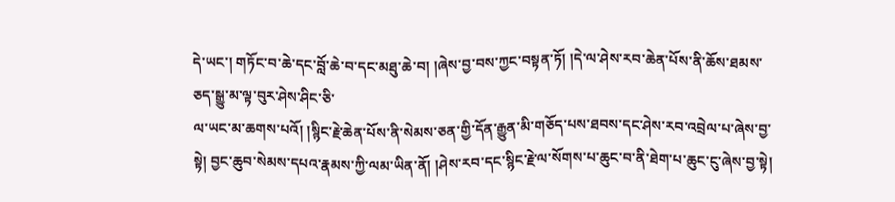དེ་ཡང་། གཏོང་བ་ཆེ་དང་བློ་ཆེ་བ་དང་མཐུ་ཆེ་བ། །ཞེས་བྱ་བས་ཀྱང་བསྟན་ཏོ། །དེ་ལ་ཤེས་རབ་ཆེན་པོས་ནི་ཆོས་ཐམས་ཅད་སྒྱུ་མ་ལྟ་བུར་ཤེས་ཤིང་ཅི་
ལ་ཡང་མ་ཆགས་པའོ། །སྙིང་རྗེ་ཆེན་པོས་ནི་སེམས་ཅན་གྱི་དོན་རྒྱུན་མི་གཅོད་པས་ཐབས་དང་ཤེས་རབ་འབྲེལ་པ་ཞེས་བྱ་སྟེ། བྱང་ཆུབ་སེམས་དཔའ་རྣམས་ཀྱི་ལམ་ཡིན་ནོ། །ཤེས་རབ་དང་སྙིང་རྗེ་ལ་སོགས་པ་ཆུང་བ་ནི་ཐེག་པ་ཆུང་ངུ་ཞེས་བྱ་སྟེ།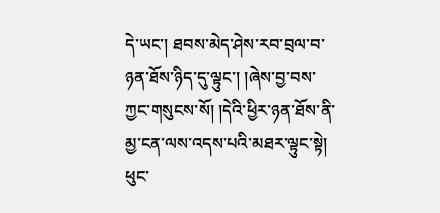དེ་ཡང་། ཐབས་མེད་ཤེས་རབ་བྲལ་བ་ཉན་ཐོས་ཉིད་དུ་ལྟུང་། །ཞེས་བྱ་བས་ཀྱང་གསུངས་སོ། །དེའི་ཕྱིར་ཉན་ཐོས་ནི་མྱ་ངན་ལས་འདས་པའི་མཐར་ལྟུང་སྟེ། ཕུང་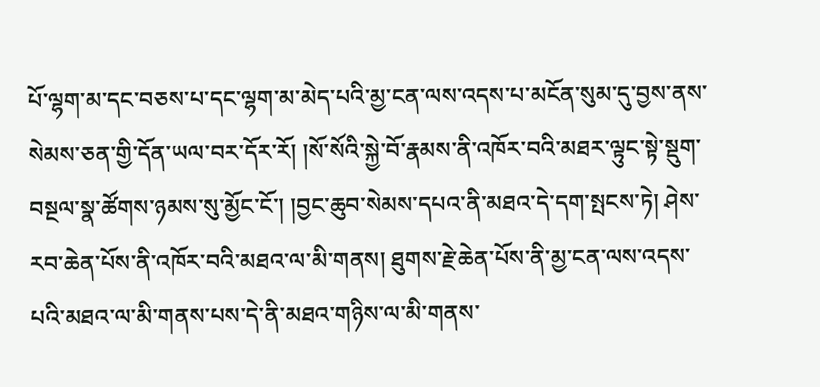པོ་ལྷག་མ་དང་བཅས་པ་དང་ལྷག་མ་མེད་པའི་མྱ་ངན་ལས་འདས་པ་མངོན་སུམ་དུ་བྱས་ནས་སེམས་ཅན་གྱི་དོན་ཡལ་བར་དོར་རོ། །སོ་སོའི་སྐྱེ་བོ་རྣམས་ནི་འཁོར་བའི་མཐར་ལྟུང་སྟེ་སྡུག་བསྔལ་སྣ་ཚོགས་ཉམས་སུ་མྱོང་ངོ་། །བྱང་ཆུབ་སེམས་དཔའ་ནི་མཐའ་དེ་དག་སྤངས་ཏེ། ཤེས་རབ་ཆེན་པོས་ནི་འཁོར་བའི་མཐའ་ལ་མི་གནས། ཐུགས་རྗེ་ཆེན་པོས་ནི་མྱ་ངན་ལས་འདས་པའི་མཐའ་ལ་མི་གནས་པས་དེ་ནི་མཐའ་གཉིས་ལ་མི་གནས་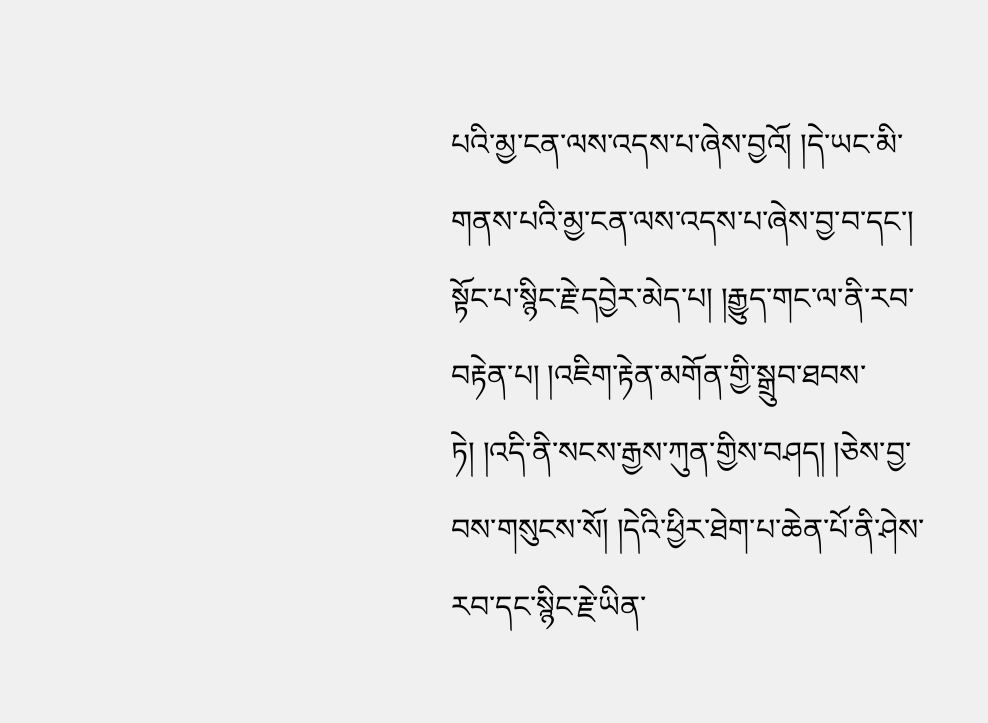པའི་མྱ་ངན་ལས་འདས་པ་ཞེས་བྱའོ། །དེ་ཡང་མི་གནས་པའི་མྱ་ངན་ལས་འདས་པ་ཞེས་བྱ་བ་དང་། སྟོང་པ་སྙིང་རྗེ་དབྱེར་མེད་པ། །རྒྱུད་གང་ལ་ནི་རབ་བརྟེན་པ། །འཇིག་རྟེན་མགོན་གྱི་སྒྲུབ་ཐབས་ཏེ། །འདི་ནི་སངས་རྒྱས་ཀུན་གྱིས་བཤད། །ཅེས་བྱ་བས་གསུངས་སོ། །དེའི་ཕྱིར་ཐེག་པ་ཆེན་པོ་ནི་ཤེས་རབ་དང་སྙིང་རྗེ་ཡིན་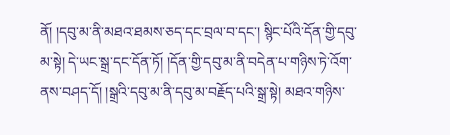ནོ། །དབུ་མ་ནི་མཐའ་ཐམས་ཅད་དང་བྲལ་བ་དང་། སྙིང་པོའི་དོན་གྱི་དབུ་མ་སྟེ། དེ་ཡང་སྒྲ་དང་དོན་ཏོ། །དོན་གྱི་དབུ་མ་ནི་བདེན་པ་གཉིས་ཏེ་འོག་ནས་བཤད་དོ། །སྒྲའི་དབུ་མ་ནི་དབུ་མ་བརྗོད་པའི་སྒྲ་སྟེ། མཐའ་གཉིས་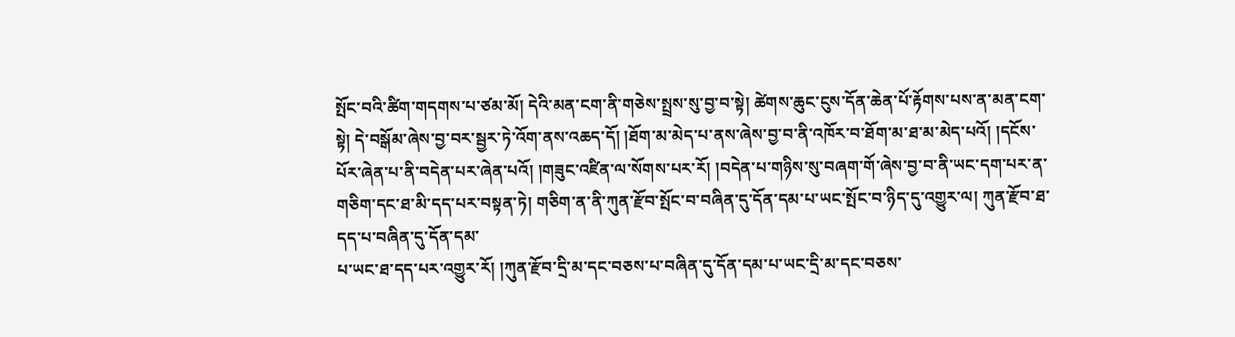སྤོང་བའི་ཚིག་གདགས་པ་ཙམ་མོ། དེའི་མན་ངག་ནི་གཅེས་སྤྲས་སུ་བྱ་བ་སྟེ། ཚེགས་ཆུང་ངུས་དོན་ཆེན་པོ་རྟོགས་པས་ན་མན་ངག་སྟེ། དེ་བསྒོམ་ཞེས་བྱ་བར་སྦྱར་ཏེ་འོག་ནས་འཆད་དོ། །ཐོག་མ་མེད་པ་ནས་ཞེས་བྱ་བ་ནི་འཁོར་བ་ཐོག་མ་ཐ་མ་མེད་པའོ། །དངོས་པོར་ཞེན་པ་ནི་བདེན་པར་ཞེན་པའོ། །གཟུང་འཛིན་ལ་སོགས་པར་རོ། །བདེན་པ་གཉིས་སུ་བཞག་གོ་ཞེས་བྱ་བ་ནི་ཡང་དག་པར་ན་གཅིག་དང་ཐ་མི་དད་པར་བསྟན་ཏེ། གཅིག་ན་ནི་ཀུན་རྫོབ་སྤོང་བ་བཞིན་དུ་དོན་དམ་པ་ཡང་སྤོང་བ་ཉིད་དུ་འགྱུར་ལ། ཀུན་རྫོབ་ཐ་དད་པ་བཞིན་དུ་དོན་དམ་
པ་ཡང་ཐ་དད་པར་འགྱུར་རོ། །ཀུན་རྫོབ་དྲི་མ་དང་བཅས་པ་བཞིན་དུ་དོན་དམ་པ་ཡང་དྲི་མ་དང་བཅས་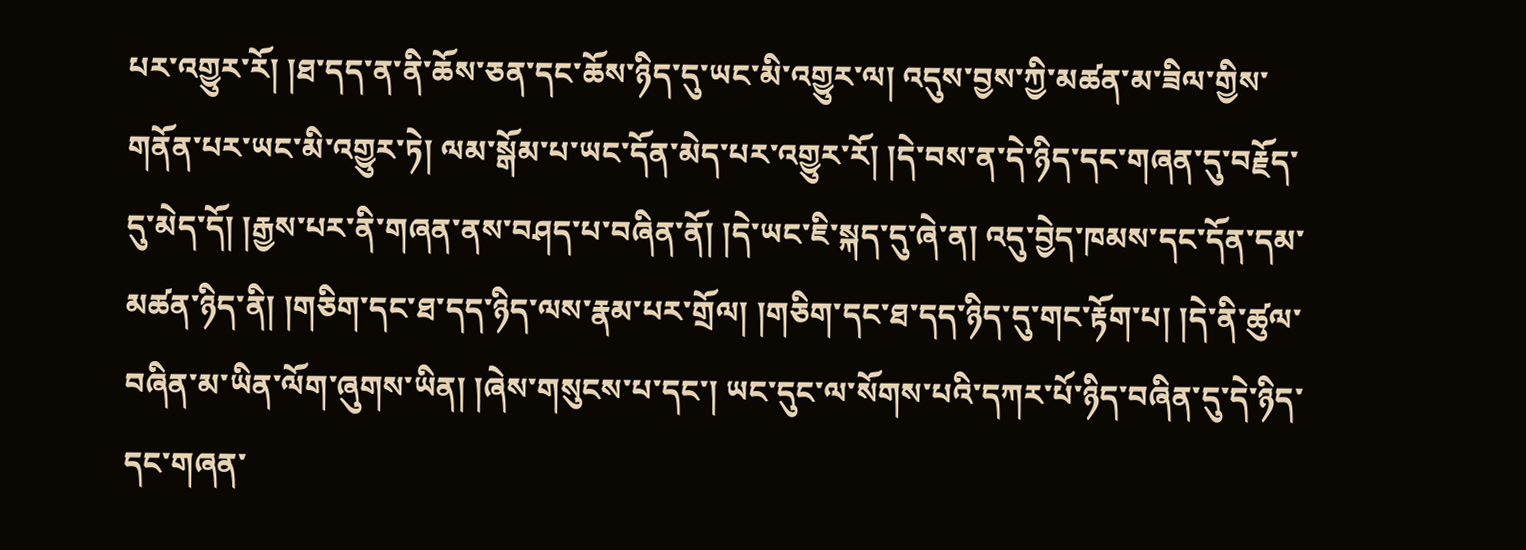པར་འགྱུར་རོ། །ཐ་དད་ན་ནི་ཆོས་ཅན་དང་ཆོས་ཉིད་དུ་ཡང་མི་འགྱུར་ལ། འདུས་བྱས་ཀྱི་མཚན་མ་ཟིལ་གྱིས་གནོན་པར་ཡང་མི་འགྱུར་ཏེ། ལམ་སྒོམ་པ་ཡང་དོན་མེད་པར་འགྱུར་རོ། །དེ་བས་ན་དེ་ཉིད་དང་གཞན་དུ་བརྗོད་དུ་མེད་དོ། །རྒྱས་པར་ནི་གཞན་ནས་བཤད་པ་བཞིན་ནོ། །དེ་ཡང་ཇི་སྐད་དུ་ཞེ་ན། འདུ་བྱེད་ཁམས་དང་དོན་དམ་མཚན་ཉིད་ནི། །གཅིག་དང་ཐ་དད་ཉིད་ལས་རྣམ་པར་གྲོལ། །གཅིག་དང་ཐ་དད་ཉིད་དུ་གང་རྟོག་པ། །དེ་ནི་ཚུལ་བཞིན་མ་ཡིན་ལོག་ཞུགས་ཡིན། །ཞེས་གསུངས་པ་དང་། ཡང་དུང་ལ་སོགས་པའི་དཀར་པོ་ཉིད་བཞིན་དུ་དེ་ཉིད་དང་གཞན་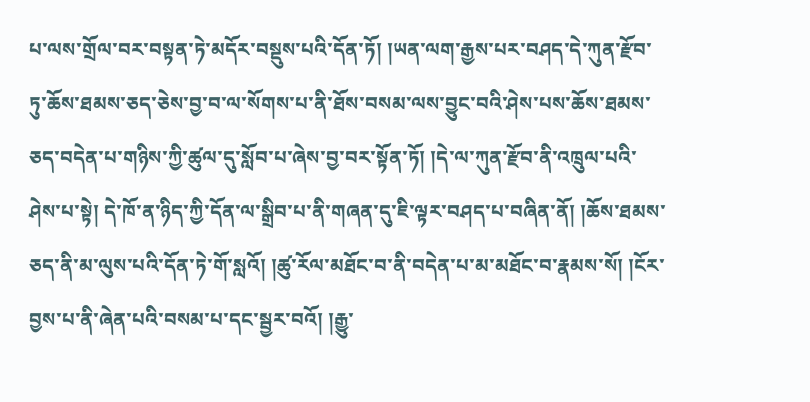པ་ལས་གྲོལ་བར་བསྟན་ཏེ་མདོར་བསྡུས་པའི་དོན་ཏོ། །ཡན་ལག་རྒྱས་པར་བཤད་དེ་ཀུན་རྫོབ་ཏུ་ཆོས་ཐམས་ཅད་ཅེས་བྱ་བ་ལ་སོགས་པ་ནི་ཐོས་བསམ་ལས་བྱུང་བའི་ཤེས་པས་ཆོས་ཐམས་ཅད་བདེན་པ་གཉིས་ཀྱི་ཚུལ་དུ་སློབ་པ་ཞེས་བྱ་བར་སྟོན་ཏོ། །དེ་ལ་ཀུན་རྫོབ་ནི་འཁྲུལ་པའི་ཤེས་པ་སྟེ། དེ་ཁོ་ན་ཉིད་ཀྱི་དོན་ལ་སྒྲིབ་པ་ནི་གཞན་དུ་ཇི་ལྟར་བཤད་པ་བཞིན་ནོ། །ཆོས་ཐམས་ཅད་ནི་མ་ལུས་པའི་དོན་ཏེ་གོ་སླའོ། །ཚུ་རོལ་མཐོང་བ་ནི་བདེན་པ་མ་མཐོང་བ་རྣམས་སོ། །ངོར་བྱས་པ་ནི་ཞེན་པའི་བསམ་པ་དང་སྦྱར་བའོ། །རྒྱུ་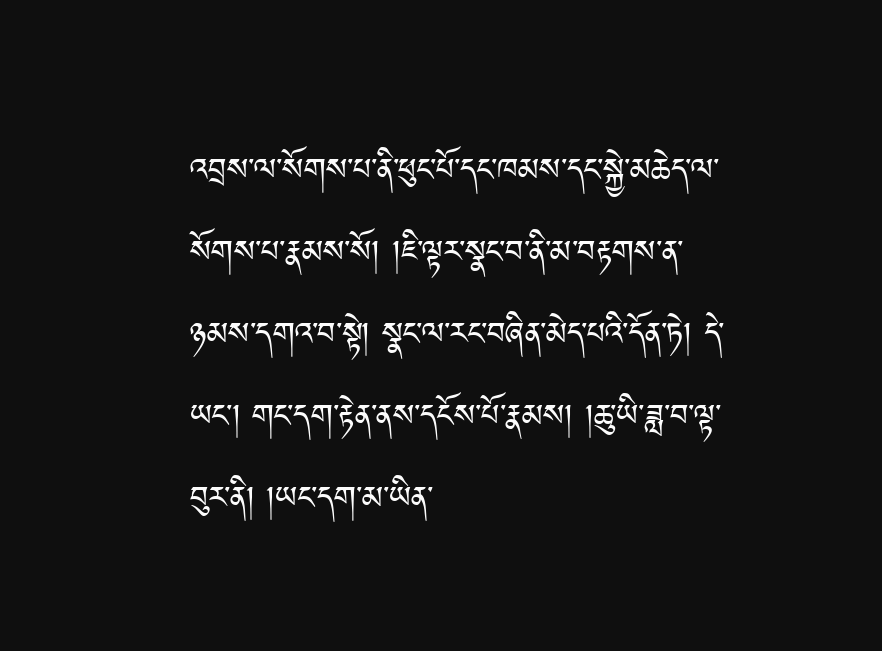འབྲས་ལ་སོགས་པ་ནི་ཕུང་པོ་དང་ཁམས་དང་སྐྱེ་མཆེད་ལ་སོགས་པ་རྣམས་སོ། །ཇི་ལྟར་སྣང་བ་ནི་མ་བརྟགས་ན་ཉམས་དགའ་བ་སྟེ། སྣང་ལ་རང་བཞིན་མེད་པའི་དོན་ཏེ། དེ་ཡང་། གང་དག་རྟེན་ནས་དངོས་པོ་རྣམས། །ཆུ་ཡི་ཟླ་བ་ལྟ་བུར་ནི། །ཡང་དག་མ་ཡིན་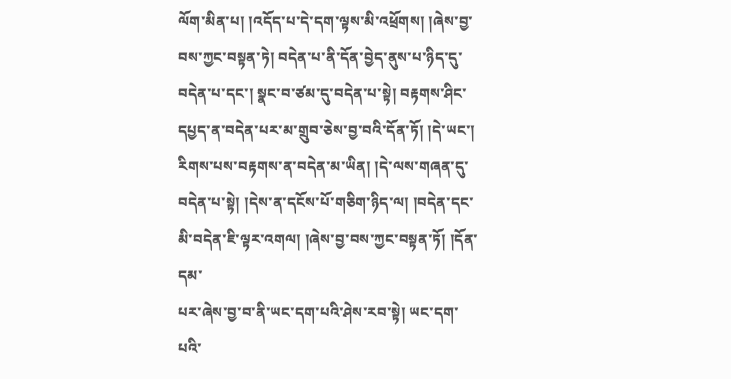ལོག་མིན་པ། །འདོད་པ་དེ་དག་ལྟས་མི་འཕྲོགས། །ཞེས་བྱ་བས་ཀྱང་བསྟན་ཏེ། བདེན་པ་ནི་དོན་བྱེད་ནུས་པ་ཉིད་དུ་བདེན་པ་དང་། སྣང་བ་ཙམ་དུ་བདེན་པ་སྟེ། བརྟགས་ཤིང་དཔྱད་ན་བདེན་པར་མ་གྲུབ་ཅེས་བྱ་བའི་དོན་ཏོ། །དེ་ཡང་། རིགས་པས་བརྟགས་ན་བདེན་མ་ཡིན། །དེ་ལས་གཞན་དུ་བདེན་པ་སྟེ། །དེས་ན་དངོས་པོ་གཅིག་ཉིད་ལ། །བདེན་དང་མི་བདེན་ཇི་ལྟར་འགལ། །ཞེས་བྱ་བས་ཀྱང་བསྟན་ཏོ། །དོན་དམ་
པར་ཞེས་བྱ་བ་ནི་ཡང་དག་པའི་ཤེས་རབ་སྟེ། ཡང་དག་པའི་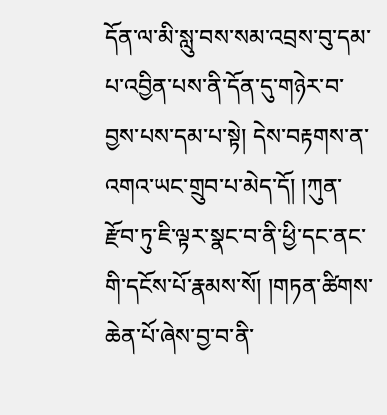དོན་ལ་མི་སླུ་བས་སམ་འབྲས་བུ་དམ་པ་འབྱིན་པས་ནི་དོན་དུ་གཉེར་བ་བྱས་པས་དམ་པ་སྟེ། དེས་བརྟགས་ན་འགའ་ཡང་གྲུབ་པ་མེད་དོ། །ཀུན་རྫོབ་ཏུ་ཇི་ལྟར་སྣང་བ་ནི་ཕྱི་དང་ནང་གི་དངོས་པོ་རྣམས་སོ། །གཏན་ཚིགས་ཆེན་པོ་ཞེས་བྱ་བ་ནི་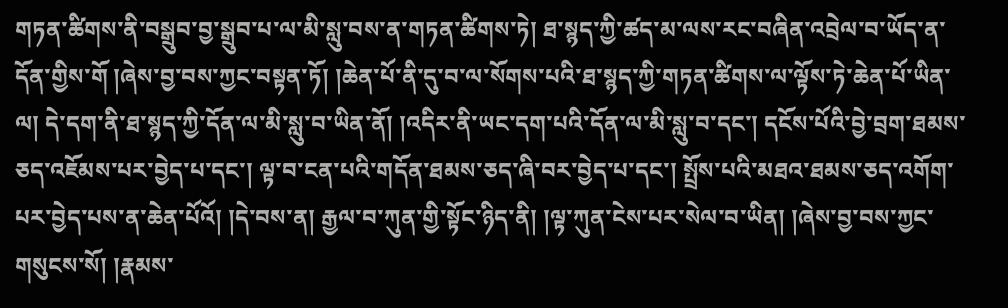གཏན་ཚིགས་ནི་བསྒྲུབ་བྱ་སྒྲུབ་པ་ལ་མི་སླུ་བས་ན་གཏན་ཚིགས་ཏེ། ཐ་སྙད་ཀྱི་ཚད་མ་ལས་རང་བཞིན་འབྲེལ་བ་ཡོད་ན་དོན་གྱིས་གོ །ཞེས་བྱ་བས་ཀྱང་བསྟན་ཏོ། །ཆེན་པོ་ནི་དུ་བ་ལ་སོགས་པའི་ཐ་སྙད་ཀྱི་གཏན་ཚིགས་ལ་ལྟོས་ཏེ་ཆེན་པོ་ཡིན་ལ། དེ་དག་ནི་ཐ་སྙད་ཀྱི་དོན་ལ་མི་སླུ་བ་ཡིན་ནོ། །འདིར་ནི་ཡང་དག་པའི་དོན་ལ་མི་སླུ་བ་དང་། དངོས་པོའི་བྱེ་བྲག་ཐམས་ཅད་འཇོམས་པར་བྱེད་པ་དང་། ལྟ་བ་ངན་པའི་གདོན་ཐམས་ཅད་ཞི་བར་བྱེད་པ་དང་། སྤྲོས་པའི་མཐའ་ཐམས་ཅད་འགོག་པར་བྱེད་པས་ན་ཆེན་པོའོ། །དེ་བས་ན། རྒྱལ་བ་ཀུན་གྱི་སྟོང་ཉིད་ནི། །ལྟ་ཀུན་ངེས་པར་སེལ་བ་ཡིན། །ཞེས་བྱ་བས་ཀྱང་གསུངས་སོ། །རྣམས་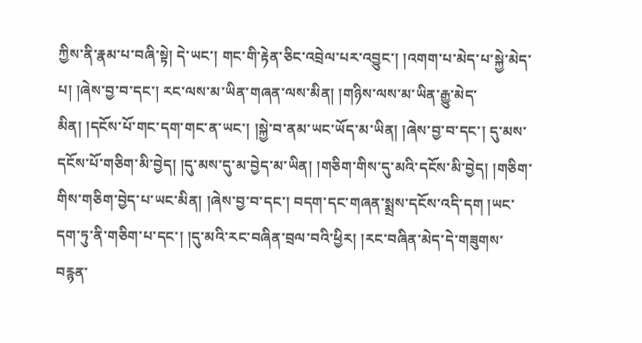ཀྱིས་ནི་རྣམ་པ་བཞི་སྟེ། དེ་ཡང་། གང་གི་རྟེན་ཅིང་འབྲེལ་པར་འབྱུང་། །འགག་པ་མེད་པ་སྐྱེ་མེད་པ། །ཞེས་བྱ་བ་དང་། རང་ལས་མ་ཡིན་གཞན་ལས་མིན། །གཉིས་ལས་མ་ཡིན་རྒྱུ་མེད་མིན། །དངོས་པོ་གང་དག་གང་ན་ཡང་། །སྐྱེ་བ་ནམ་ཡང་ཡོད་མ་ཡིན། །ཞེས་བྱ་བ་དང་། དུ་མས་དངོས་པོ་གཅིག་མི་བྱེད། །དུ་མས་དུ་མ་བྱེད་མ་ཡིན། །གཅིག་གིས་དུ་མའི་དངོས་མི་བྱེད། །གཅིག་གིས་གཅིག་བྱེད་པ་ཡང་མིན། །ཞེས་བྱ་བ་དང་། བདག་དང་གཞན་སྨྲས་དངོས་འདི་དག །ཡང་དག་ཏུ་ནི་གཅིག་པ་དང་། །དུ་མའི་རང་བཞིན་བྲལ་བའི་ཕྱིར། །རང་བཞིན་མེད་དེ་གཟུགས་བརྙན་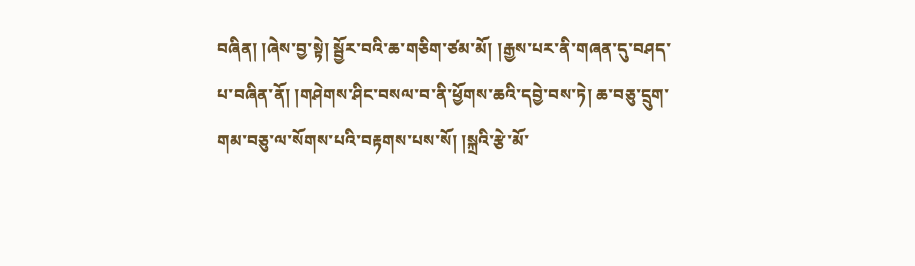བཞིན། །ཞེས་བྱ་སྟེ། སྦྱོར་བའི་ཆ་གཅིག་ཙམ་མོ། །རྒྱས་པར་ནི་གཞན་དུ་བཤད་པ་བཞིན་ནོ། །གཤེགས་ཤིང་བསལ་བ་ནི་ཕྱོགས་ཆའི་དབྱེ་བས་ཏེ། ཆ་བཅུ་དྲུག་གམ་བཅུ་ལ་སོགས་པའི་བརྟགས་པས་སོ། །སྐྲའི་རྩེ་མོ་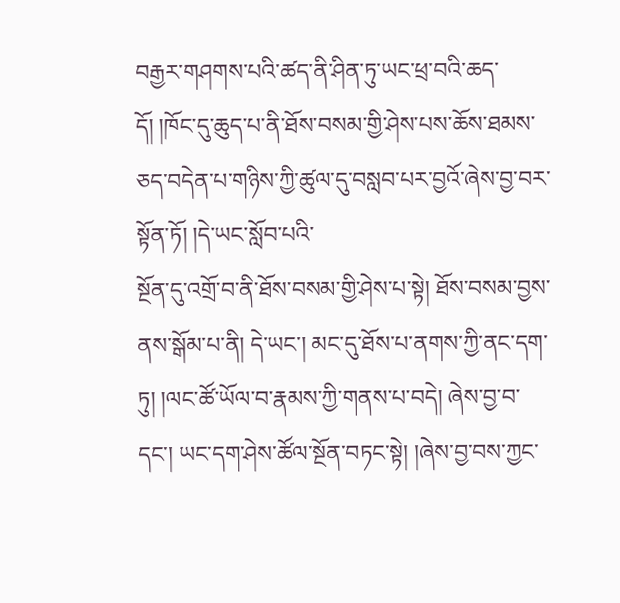བརྒྱར་གཤགས་པའི་ཚད་ནི་ཤིན་ཏུ་ཡང་ཕྲ་བའི་ཆད་དོ། །ཁོང་དུ་ཆུད་པ་ནི་ཐོས་བསམ་གྱི་ཤེས་པས་ཆོས་ཐམས་ཅད་བདེན་པ་གཉིས་ཀྱི་ཚུལ་དུ་བསླབ་པར་བྱའོ་ཞེས་བྱ་བར་སྟོན་ཏོ། །དེ་ཡང་སློབ་པའི་
སྔོན་དུ་འགྲོ་བ་ནི་ཐོས་བསམ་གྱི་ཤེས་པ་སྟེ། ཐོས་བསམ་བྱས་ནས་སྒོམ་པ་ནི། དེ་ཡང་། མང་དུ་ཐོས་པ་ནགས་ཀྱི་ནང་དག་ཏུ། །ལང་ཚོ་ཡོལ་བ་རྣམས་ཀྱི་གནས་པ་བདེ། ཞེས་བྱ་བ་དང་། ཡང་དག་ཤེས་ཚོལ་སྔོན་བཏང་སྟེ། །ཞེས་བྱ་བས་ཀྱང་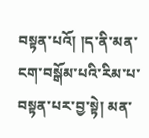བསྟན་པའོ། །ད་ནི་མན་ངག་བསྒོམ་པའི་རིམ་པ་བསྟན་པར་བྱ་སྟེ། མན་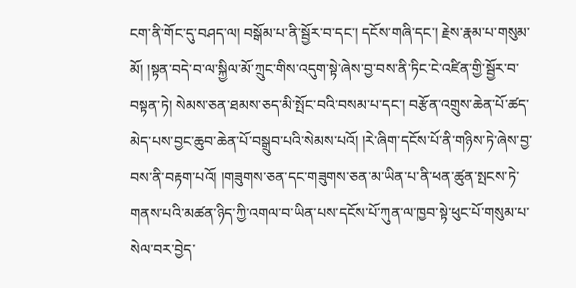ངག་ནི་གོང་དུ་བཤད་ལ། བསྒོམ་པ་ནི་སྦྱོར་བ་དང་། དངོས་གཞི་དང་། རྗེས་རྣམ་པ་གསུམ་མོ། །སྟན་བདེ་བ་ལ་སྐྱིལ་མོ་ཀྲུང་གིས་འདུག་སྟེ་ཞེས་བྱ་བས་ནི་ཏིང་ངེ་འཛིན་གྱི་སྦྱོར་བ་བསྟན་ཏེ། སེམས་ཅན་ཐམས་ཅད་མི་སྤོང་བའི་བསམ་པ་དང་། བརྩོན་འགྲུས་ཆེན་པོ་ཚད་མེད་པས་བྱང་ཆུབ་ཆེན་པོ་བསྒྲུབ་པའི་སེམས་པའོ། །རེ་ཞིག་དངོས་པོ་ནི་གཉིས་ཏེ་ཞེས་བྱ་བས་ནི་བརྟག་པའོ། །གཟུགས་ཅན་དང་གཟུགས་ཅན་མ་ཡིན་པ་ནི་ཕན་ཚུན་སྤངས་ཏེ་གནས་པའི་མཚན་ཉིད་ཀྱི་འགལ་བ་ཡིན་པས་དངོས་པོ་ཀུན་ལ་ཁྱབ་སྟེ་ཕུང་པོ་གསུམ་པ་སེལ་བར་བྱེད་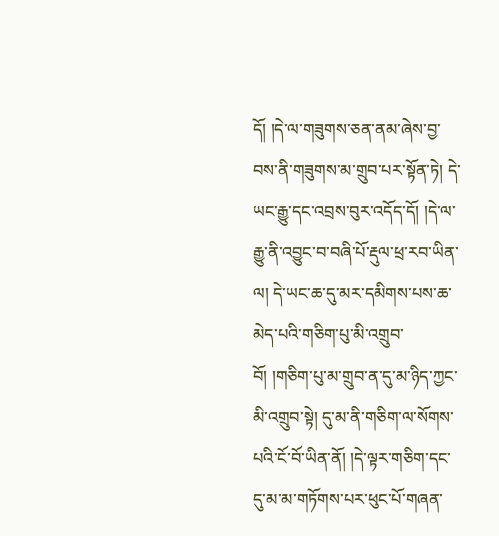དོ། །དེ་ལ་གཟུགས་ཅན་ནམ་ཞེས་བྱ་བས་ནི་གཟུགས་མ་གྲུབ་པར་སྟོན་ཏེ། དེ་ཡང་རྒྱུ་དང་འབྲས་བུར་འདོད་དོ། །དེ་ལ་རྒྱུ་ནི་འབྱུང་བ་བཞི་པོ་རྡུལ་ཕྲ་རབ་ཡིན་ལ། དེ་ཡང་ཆ་དུ་མར་དམིགས་པས་ཆ་མེད་པའི་གཅིག་པུ་མི་འགྲུབ་བོ། །གཅིག་པུ་མ་གྲུབ་ན་དུ་མ་ཉིད་ཀྱང་མི་འགྲུབ་སྟེ། དུ་མ་ནི་གཅིག་ལ་སོགས་པའི་ངོ་བོ་ཡིན་ནོ། །དེ་ལྟར་གཅིག་དང་དུ་མ་མ་གཏོགས་པར་ཕུང་པོ་གཞན་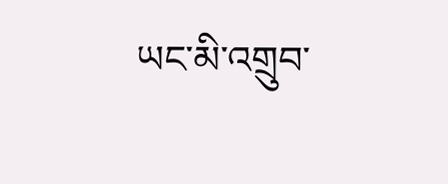ཡང་མི་འགྲུབ་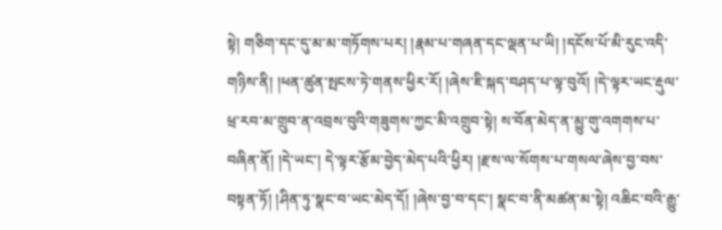སྟེ། གཅིག་དང་དུ་མ་མ་གཏོགས་པར། །རྣམ་པ་གཞན་དང་ལྡན་པ་ཡི། །དངོས་པོ་མི་རུང་འདི་གཉིས་ནི། །ཕན་ཚུན་སྤངས་ཏེ་གནས་ཕྱིར་རོ། །ཞེས་ཇི་སྐད་བཤད་པ་ལྟ་བུའོ། །དེ་ལྟར་ཡང་རྡུལ་ཕྲ་རབ་མ་གྲུབ་ན་འབྲས་བུའི་གཟུགས་ཀྱང་མི་འགྲུབ་སྟེ། ས་བོན་མེད་ན་མྱུ་གུ་འགགས་པ་བཞིན་ནོ། །དེ་ཡང་། དེ་ལྟར་རྩོམ་བྱེད་མེད་པའི་ཕྱིར། །རྫས་ལ་སོགས་པ་གསལ་ཞེས་བྱ་བས་བསྟན་ཏོ། །ཤིན་ཏུ་སྣང་བ་ཡང་མེད་དོ། །ཞེས་བྱ་བ་དང་། སྣང་བ་ནི་མཚན་མ་སྟེ། འཆིང་བའི་རྒྱུ་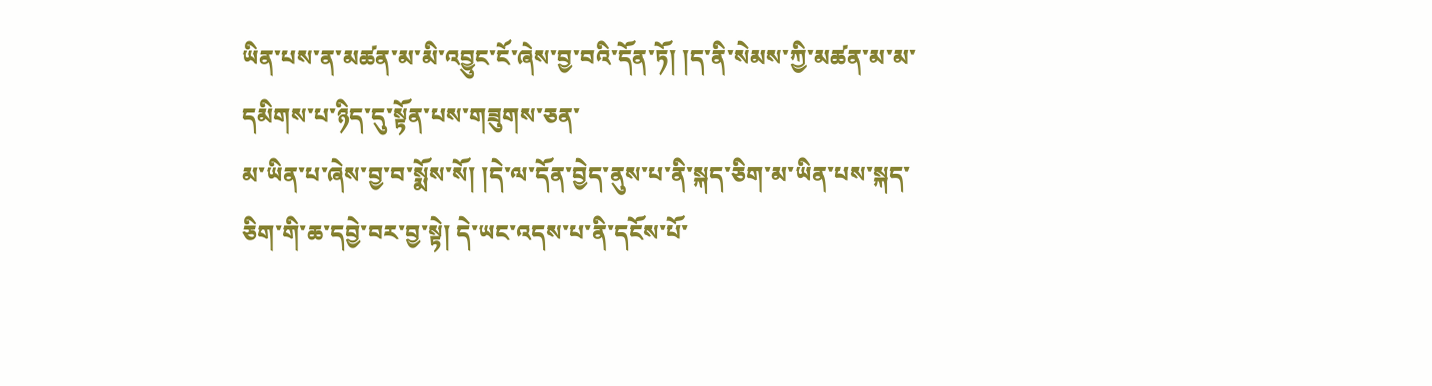ཡིན་པས་ན་མཚན་མ་མི་འབྱུང་ངོ་ཞེས་བྱ་བའི་དོན་ཏོ། །ད་ནི་སེམས་ཀྱི་མཚན་མ་མ་དམིགས་པ་ཉིད་དུ་སྟོན་པས་གཟུགས་ཅན་
མ་ཡིན་པ་ཞེས་བྱ་བ་སྨོས་སོ། །དེ་ལ་དོན་བྱེད་ནུས་པ་ནི་སྐད་ཅིག་མ་ཡིན་པས་སྐད་ཅིག་གི་ཆ་དབྱེ་བར་བྱ་སྟེ། དེ་ཡང་འདས་པ་ནི་དངོས་པོ་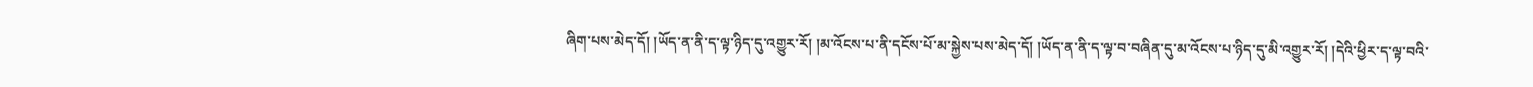ཞིག་པས་མེད་དོ། །ཡོད་ན་ནི་ད་ལྟ་ཉིད་དུ་འགྱུར་རོ། །མ་འོངས་པ་ནི་དངོས་པོ་མ་སྐྱེས་པས་མེད་དོ། །ཡོད་ན་ནི་ད་ལྟ་བ་བཞིན་དུ་མ་འོངས་པ་ཉིད་དུ་མི་འགྱུར་རོ། །དེའི་ཕྱིར་ད་ལྟ་བའི་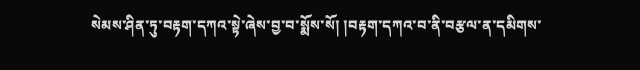སེམས་ཤིན་ཏུ་བརྟག་དཀའ་སྟེ་ཞེས་བྱ་བ་སྨོས་སོ། །བརྟག་དཀའ་བ་ནི་བརྩལ་ན་དམིགས་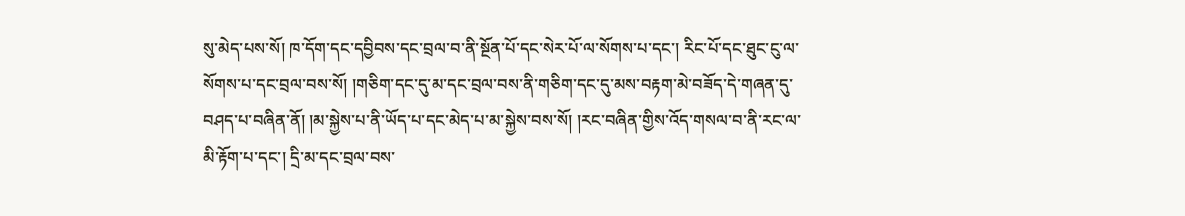སུ་མེད་པས་སོ། ཁ་དོག་དང་དབྱིབས་དང་བྲལ་བ་ནི་སྔོན་པོ་དང་སེར་པོ་ལ་སོགས་པ་དང་། རིང་པོ་དང་ཐུང་ངུ་ལ་སོགས་པ་དང་བྲལ་བས་སོ། །གཅིག་དང་དུ་མ་དང་བྲལ་བས་ནི་གཅིག་དང་དུ་མས་བརྟག་མེ་བཟོད་དེ་གཞན་དུ་བཤད་པ་བཞིན་ནོ། །མ་སྐྱེས་པ་ནི་ཡོད་པ་དང་མེད་པ་མ་སྐྱེས་བས་སོ། །རང་བཞིན་གྱིས་འོད་གསལ་བ་ནི་རང་ལ་མི་རྟོག་པ་དང་། དྲི་མ་དང་བྲལ་བས་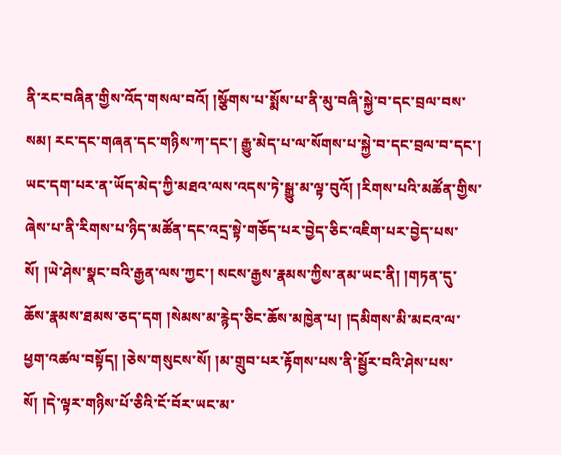ནི་རང་བཞིན་གྱིས་འོད་གསལ་བའོ། །སྩོགས་པ་སྨོས་པ་ནི་མུ་བཞི་སྐྱེ་བ་དང་བྲལ་བས་སམ། རང་དང་གཞན་དང་གཉིས་ཀ་དང་། རྒྱུ་མེད་པ་ལ་སོགས་པ་སྐྱེ་བ་དང་བྲལ་བ་དང་། ཡང་དག་པར་ན་ཡོད་མེད་ཀྱི་མཐའ་ལས་འདས་ཏེ་སྒྱུ་མ་ལྟ་བུའོ། །རིགས་པའི་མཚོན་གྱིས་ཞེས་པ་ནི་རིགས་པ་ཉིད་མཚོན་དང་འདྲ་སྟེ་གཅོད་པར་བྱེད་ཅིང་འཇིག་པར་བྱེད་པས་སོ། །ཡེ་ཤེས་སྣང་བའི་རྒྱན་ལས་ཀྱང་། སངས་རྒྱས་རྣམས་ཀྱིས་ནམ་ཡང་ནི། །གཏན་དུ་ཆོས་རྣམས་ཐམས་ཅད་དག །སེམས་མ་རྙེད་ཅིང་ཆོས་མཁྱེན་པ། །དམིགས་མི་མངའ་ལ་ཕྱག་འཚལ་བསྟོད། །ཅེས་གསུངས་སོ། །མ་གྲུབ་པར་རྟོགས་པས་ནི་སྦྱོར་བའི་ཤེས་པས་སོ། །དེ་ལྟར་གཉིས་པོ་ཅིའི་ངོ་བོར་ཡང་མ་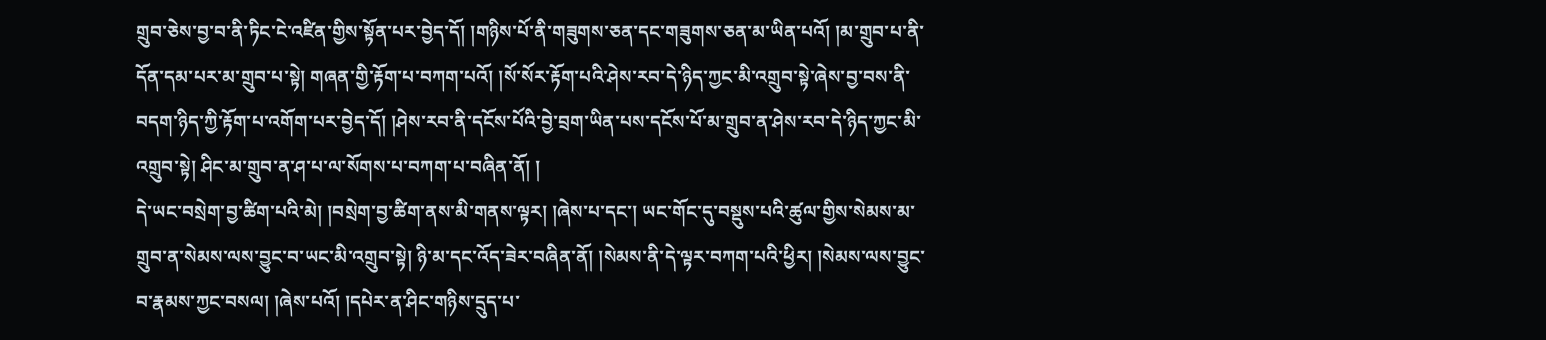གྲུབ་ཅེས་བྱ་བ་ནི་ཏིང་ངེ་འཛིན་གྱིས་སྟོན་པར་བྱེད་དོ། །གཉིས་པོ་ནི་གཟུགས་ཅན་དང་གཟུགས་ཅན་མ་ཡིན་པའོ། །མ་གྲུབ་པ་ནི་དོན་དམ་པར་མ་གྲུབ་པ་སྟེ། གཞན་གྱི་རྟོག་པ་བཀག་པའོ། །སོ་སོར་རྟོག་པའི་ཤེས་རབ་དེ་ཉིད་ཀྱང་མི་འགྲུབ་སྟེ་ཞེས་བྱ་བས་ནི་བདག་ཉིད་ཀྱི་རྟོག་པ་འགོག་པར་བྱེད་དོ། །ཤེས་རབ་ནི་དངོས་པོའི་བྱེ་བྲག་ཡིན་པས་དངོས་པོ་མ་གྲུབ་ན་ཤེས་རབ་དེ་ཉིད་ཀྱང་མི་འགྲུབ་སྟེ། ཤིང་མ་གྲུབ་ན་ཤ་པ་ལ་སོགས་པ་བཀག་པ་བཞིན་ནོ། །
དེ་ཡང་བསྲེག་བྱ་ཚིག་པའི་མེ། །བསྲེག་བྱ་ཚིག་ནས་མི་གནས་ལྟར། །ཞེས་པ་དང་། ཡང་གོང་དུ་བསྡུས་པའི་ཚུལ་གྱིས་སེམས་མ་གྲུབ་ན་སེམས་ལས་བྱུང་བ་ཡང་མི་འགྲུབ་སྟེ། ཉི་མ་དང་འོད་ཟེར་བཞིན་ནོ། །སེམས་ནི་དེ་ལྟར་བཀག་པའི་ཕྱིར། །སེམས་ལས་བྱུང་བ་རྣམས་ཀྱང་བསལ། །ཞེས་པའོ། །དཔེར་ན་ཤིང་གཉིས་དྲུད་པ་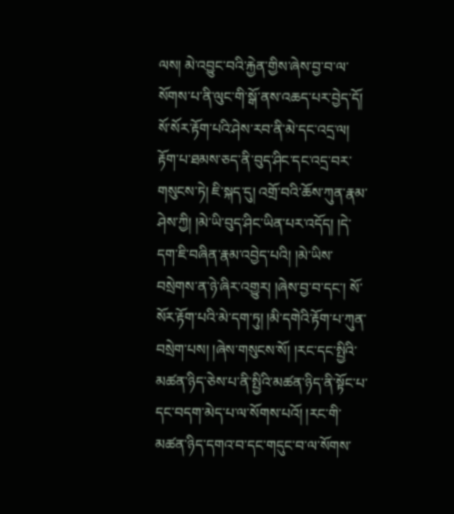ལས། མེ་འབྱུང་བའི་རྐྱེན་གྱིས་ཞེས་བྱ་བ་ལ་སོགས་པ་ནི་ལུང་གི་སྒོ་ནས་འཆད་པར་བྱེད་དོ། སོ་སོར་རྟོག་པའི་ཤེས་རབ་ནི་མེ་དང་འདྲ་ལ། རྟོག་པ་ཐམས་ཅད་ནི་བུད་ཤིང་དང་འདྲ་བར་གསུངས་ཏེ། ཇི་སྐད་དུ། འགྲོ་བའི་ཆོས་ཀུན་རྣམ་ཤེས་ཀྱི། །མེ་ཡི་བུད་ཤིང་ཡིན་པར་འདོད། །དེ་དག་ཇི་བཞིན་རྣམ་འབྱེད་པའི། །མེ་ཡིས་བསྲེགས་ན་ཉེ་ཞིར་འགྱུར། །ཞེས་བྱ་བ་དང་། སོ་སོར་རྟོག་པའི་མེ་དག་ཏུ། །མི་དགེའི་རྟོག་པ་ཀུན་བསྲེག་པས། །ཞེས་གསུངས་སོ། །རང་དང་སྤྱིའི་མཚན་ཉིད་ཅེས་པ་ནི་སྤྱིའི་མཚན་ཉིད་ནི་སྟོང་པ་དང་བདག་མེད་པ་ལ་སོགས་པའོ། །རང་གི་མཚན་ཉིད་དགའ་བ་དང་གདུང་བ་ལ་སོགས་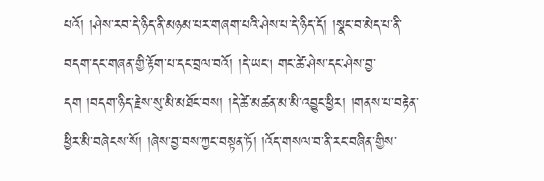པའོ། །ཤེས་རབ་དེ་ཉིད་ནི་མཉམ་པར་གཞག་པའི་ཤེས་པ་དེ་ཉིད་དོ། །སྣང་བ་མེད་པ་ནི་བདག་དང་གཞན་གྱི་རྟོག་པ་དང་བྲལ་བའོ། །དེ་ཡང། གང་ཚེ་ཤེས་དང་ཤེས་བྱ་དག །བདག་ཉིད་རྗེས་སུ་མི་མཐོང་བས། །དེ་ཚེ་མཚན་མ་མི་འབྱུང་ཕྱིར། །གནས་པ་བརྟེན་ཕྱིར་མི་བཞེངས་སོ། །ཞེས་བྱ་བས་ཀྱང་བསྟན་ཏོ། །འོད་གསལ་བ་ནི་རང་བཞིན་གྱིས་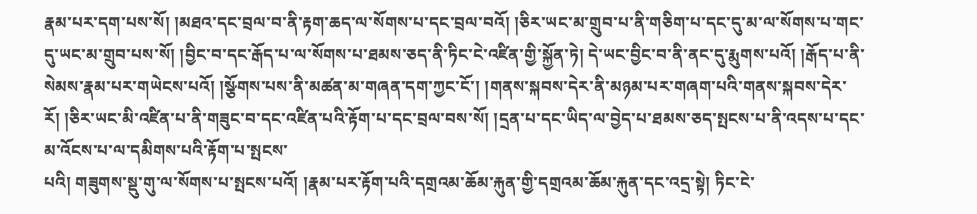རྣམ་པར་དག་པས་སོ། །མཐའ་དང་བྲལ་བ་ནི་རྟག་ཆད་ལ་སོགས་པ་དང་བྲལ་བའོ། །ཅིར་ཡང་མ་གྲུབ་པ་ནི་གཅིག་པ་དང་དུ་མ་ལ་སོགས་པ་གང་དུ་ཡང་མ་གྲུབ་པས་སོ། །བྱིང་བ་དང་རྒོད་པ་ལ་སོགས་པ་ཐམས་ཅད་ནི་ཏིང་ངེ་འཛིན་གྱི་སྐྱོན་ཏེ། དེ་ཡང་བྱིང་བ་ནི་ནང་དུ་རྨུགས་པའོ། །རྒོད་པ་ནི་སེམས་རྣམ་པར་གཡེངས་པའོ། །སྩོགས་པས་ནི་མཚན་མ་གཞན་དག་ཀྱང་ངོ་། །གནས་སྐབས་དེར་ནི་མཉམ་པར་གཞག་པའི་གནས་སྐབས་དེར་རོ། །ཅིར་ཡང་མི་འཛིན་པ་ནི་གཟུང་བ་དང་འཛིན་པའི་རྟོག་པ་དང་བྲལ་བས་སོ། །དྲན་པ་དང་ཡིད་ལ་བྱེད་པ་ཐམས་ཅད་སྤངས་པ་ནི་འདས་པ་དང་མ་འོངས་པ་ལ་དམིགས་པའི་རྟོག་པ་སྤངས་
པའི། གཟུགས་སྡུ་གུ་ལ་སོགས་པ་སྤངས་པའོ། །རྣམ་པར་རྟོག་པའི་དགྲའམ་ཆོམ་རྐུན་གྱི་དགྲའམ་ཆོམ་རྐུན་དང་འདྲ་སྟེ། ཏིང་ངེ་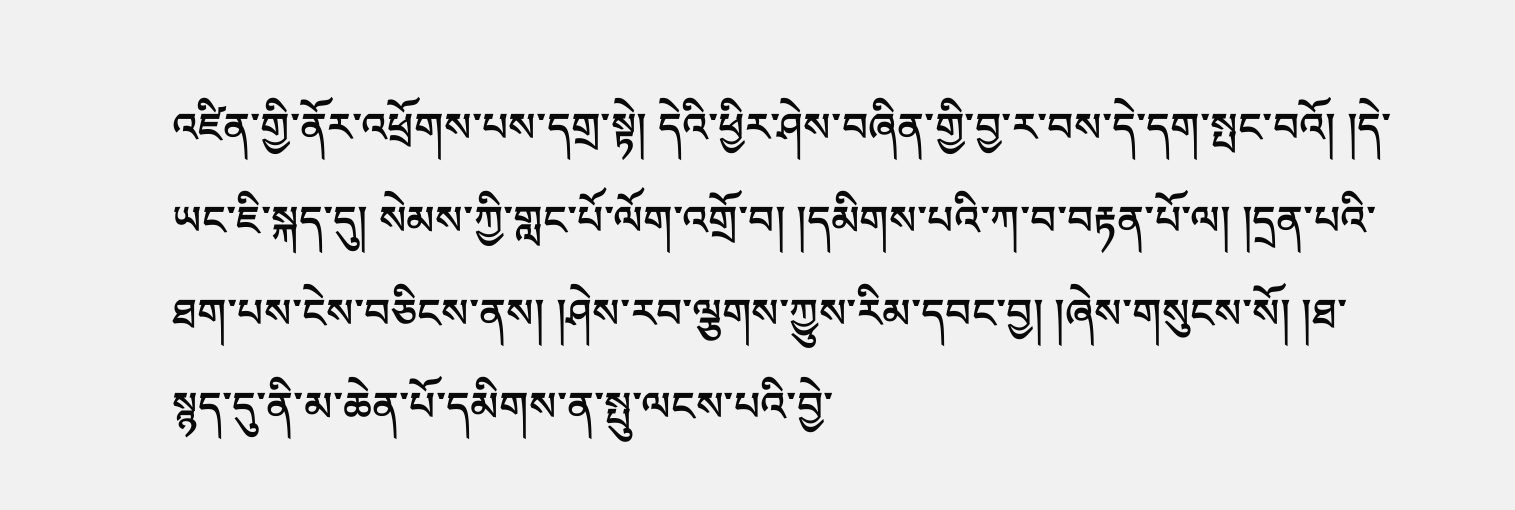འཛིན་གྱི་ནོར་འཕྲོགས་པས་དགྲ་སྟེ། དེའི་ཕྱིར་ཤེས་བཞིན་གྱི་བྱ་ར་བས་དེ་དག་སྤང་བའོ། །དེ་ཡང་ཇི་སྐད་དུ། སེམས་ཀྱི་གླང་པོ་ལོག་འགྲོ་བ། །དམིགས་པའི་ཀ་བ་བརྟན་པོ་ལ། །དྲན་པའི་ཐག་པས་ངེས་བཅིངས་ནས། །ཤེས་རབ་ལྕགས་ཀྱུས་རིམ་དབང་བྱ། །ཞེས་གསུངས་སོ། །ཐ་སྙད་དུ་ནི་མ་ཆེན་པོ་དམིགས་ན་སྤུ་ལངས་པའི་བྱེ་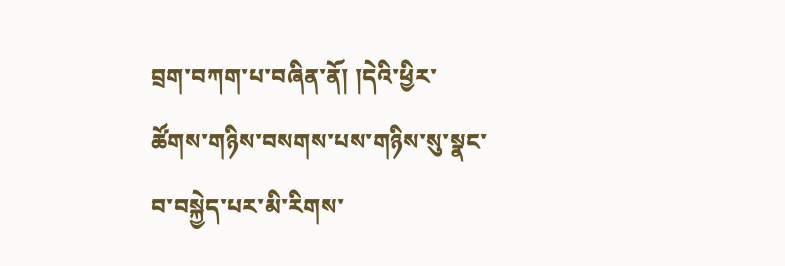བྲག་བཀག་པ་བཞིན་ནོ། །དེའི་ཕྱིར་ཚོགས་གཉིས་བསགས་པས་གཉིས་སུ་སྣང་བ་བསྐྱེད་པར་མི་རིགས་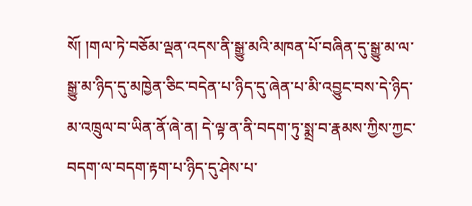སོ། །གལ་ཏེ་བཅོམ་ལྡན་འདས་ནི་སྒྱུ་མའི་མཁན་པོ་བཞིན་དུ་སྒྱུ་མ་ལ་སྒྱུ་མ་ཉིད་དུ་མཁྱེན་ཅིང་བདེན་པ་ཉིད་དུ་ཞེན་པ་མི་འབྱུང་བས་དེ་ཉིད་མ་འཁྲུལ་བ་ཡིན་ནོ་ཞེ་ན། དེ་ལྟ་ན་ནི་བདག་ཏུ་སྨྲ་བ་རྣམས་ཀྱིས་ཀྱང་བདག་ལ་བདག་རྟག་པ་ཉིད་དུ་ཤེས་པ་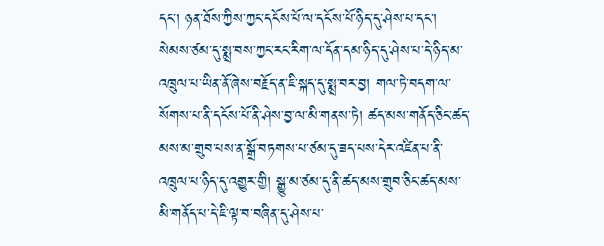དང་། ཉན་ཐོས་ཀྱིས་ཀྱང་དངོས་པོ་ལ་དངོས་པོ་ཉིད་དུ་ཤེས་པ་དང་། སེམས་ཙམ་དུ་སྨྲ་བས་ཀྱང་རང་རིག་ལ་དོན་དམ་ཉིད་དུ་ཤེས་པ་དེ་ཉིད་མ་འཁྲུལ་པ་ཡིན་ནོ་ཞེས་བརྗོད་ན་ཇི་སྐད་དུ་སྨྲ་བར་བྱ། གལ་ཏེ་བདག་ལ་སོགས་པ་ནི་དངོས་པོ་ནི་ཤེས་བྱ་ལ་མི་གནས་ཏེ། ཚད་མས་གནོད་ཅིང་ཚད་མས་མ་གྲུབ་པས་ན་སྒྲོ་བཏགས་པ་ཙམ་དུ་ཟད་པས་དེར་འཛིན་པ་ནི་འཁྲུལ་པ་ཉིད་དུ་འགྱུར་གྱི། སྒྱུ་མ་ཙམ་དུ་ནི་ཚད་མས་གྲུབ་ཅིང་ཚད་མས་མི་གནོད་པ་དེ་ཇི་ལྟ་བ་བཞིན་དུ་ཤེས་པ་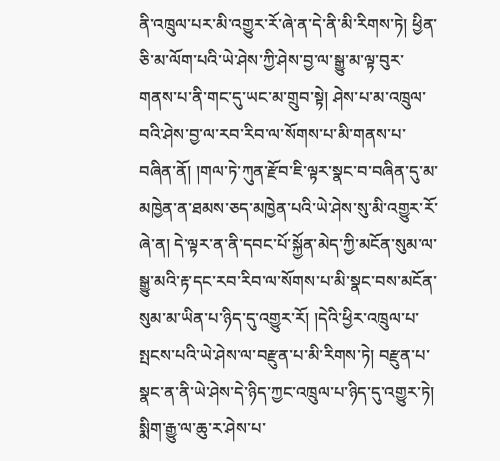ནི་འཁྲུལ་པར་མི་འགྱུར་རོ་ཞེ་ན་དེ་ནི་མི་རིགས་ཏེ། ཕྱིན་ཅི་མ་ལོག་པའི་ཡེ་ཤེས་ཀྱི་ཤེས་བྱ་ལ་སྒྱུ་མ་ལྟ་བུར་གནས་པ་ནི་གང་དུ་ཡང་མ་གྲུབ་སྟེ། ཤེས་པ་མ་འཁྲུལ་བའི་ཤེས་བྱ་ལ་རབ་རིབ་ལ་སོགས་པ་མི་གནས་པ་བཞིན་ནོ། །གལ་ཏེ་ཀུན་རྫོབ་ཇི་ལྟར་སྣང་བ་བཞིན་དུ་མ་མཁྱེན་ན་ཐམས་ཅད་མཁྱེན་པའི་ཡེ་ཤེས་སུ་མི་འགྱུར་རོ་ཞེ་ན། དེ་ལྟར་ན་ནི་དབང་པོ་སྐྱོན་མེད་ཀྱི་མངོན་སུམ་ལ་སྒྱུ་མའི་རྟ་དང་རབ་རིབ་ལ་སོགས་པ་མི་སྣང་བས་མངོན་སུམ་མ་ཡིན་པ་ཉིད་དུ་འགྱུར་རོ། །དེའི་ཕྱིར་འཁྲུལ་པ་སྤངས་པའི་ཡེ་ཤེས་ལ་བརྫུན་པ་མི་རིགས་ཏེ། བརྫུན་པ་སྣང་ན་ནི་ཡེ་ཤེས་དེ་ཉིད་ཀྱང་འཁྲུལ་པ་ཉིད་དུ་འགྱུར་ཏེ། སྨིག་རྒྱུ་ལ་ཆུ་ར་ཤེས་པ་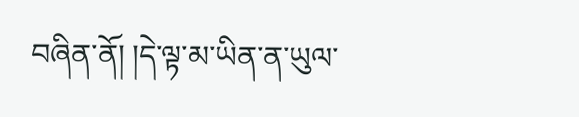བཞིན་ནོ། །དེ་ལྟ་མ་ཡིན་ན་ཡུལ་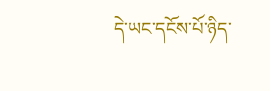དེ་ཡང་དངོས་པོ་ཉིད་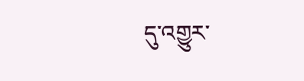དུ་འགྱུར་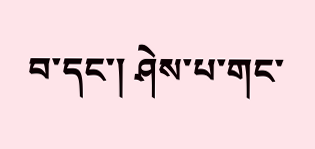བ་དང་། ཤེས་པ་གང་